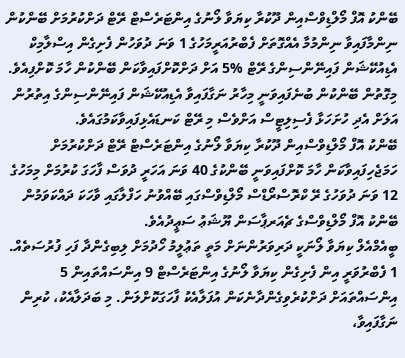ބޭންކު އޮފް މޯލްޑިވްސްއިން ދޫކުރާ ކިޔަވާ ލޯނުގެ އިންޓަރެސްޓް ރޭޓް ދަށްކުރުމަށް ބޭންކުން ނިންމާފައިވާ ނިންމުމާ އެއްގޮތަށް ފެބްރުއަރީމަހުގެ 1 ވަނަ ދުވަހުން ފެށިގެން އިސްލާމިކް އެޑިއުކޭޝަން ފައިނޭންސިންގެ ރޭޓް %5 އަށް ދަށްކޮށްފައިވާކަން ބޭންކުން ހާމަ ކޮށްފިއެވެ.
މިގޮތުން ބޭންކުން ބުނެފައިވަނީ މިހާރު ނަގާފައިވާ އެޑިއުކޭޝަން ފައިނޭންސިންގެ އިތުރުން އަލަށް އެދި ހުށަހަޅާ ފެސިލިޓީސް އަށްވެސް މި ރޭޓް ކަނޑައެޅިފައިވާކަމުގައެވެ.
ބޭންކު އޮފް މޯލްޑިވްސްއިން ދޫކުރާ ކިޔަވާ ލޯނުގެ އިންޓަރެސްޓް ރޭޓް ދަށްކުރުމަށް ހަމަޖެހިފައިވާކަން ހާމަ ކޮށްފައިވަނީ ބޭންކުގެ 40 ވަނަ އަހަރީ ދުވަސް ފާހަގަ ކުރުމަށް މިމަހުގެ 12 ވަނަ ދުވަހުގެ ރޭ ކްރޮސްރޯޑްސް މޯލްޑިވްސްގައި ބޭއްވުނު ހަފްލާގައި ވާހަކަ ދައްކަވަމުން ބޭންކު އޮފް މޯލްޑިވްސްގެ ޗެއަރޕާސަން ޔޫޝަޢު ސަޢީދުއެވެ.
ބީއެމްއެލް ކިޔަވާ ލޯނަކީ ދަރިވަރުންނަށް މަތީ ތަޢުލީމު ހޯދުމަށް ލިބިގެންދާ ފަހި ފުރުސަތެއް. 1 ފެބްރުވަރީ އިން ފެށިގެން ކިޔަވާ ލޯނުގެ އިންޓަރެސްޓް 9 އިންސައްތައިން 5 އިންސައްތައަށް ދަށްކުރެވިގެންދާނެކަން އުފަލާއެކު ފާހަގަކޮށްލަން. މި ބަދަލާއެކު، ކުރިން ނަގާފައިވާ،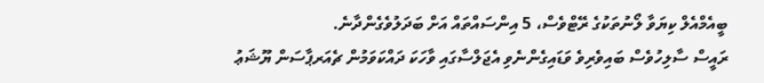ބީއެމްއެލް ކިޔަވާ ލޯނުތަކުގެ ރޭޓްވެސް، 5 އިންސައްތައް އަށް ބަދަލުވެގެންދާނެ.
ރައީސް ސާލިހުވެސް ބައިވެރިވެ ވަޑައިގެންނެވި އެޖަލްސާގައި ވާހަކަ ދައްކަވަމުން ޗެއަރޕާސަން ޔޫޝަޢު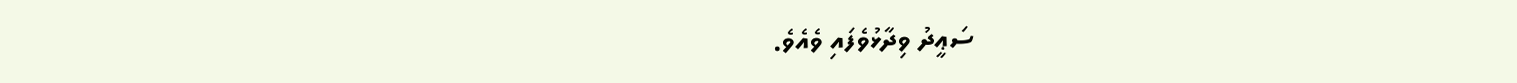ސަޢީދު ވިދާޅުވެފައި ވެއެވެ.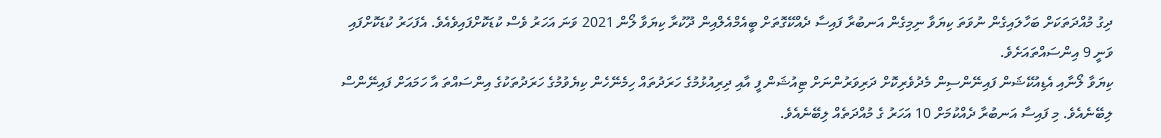ދިގު މުއްދަތަކަށް ބަހާލައިގެން ނުވަތަ ކިޔަވާ ނިމިގެން އަނބުރާ ފައިސާ ދެއްކޭގޮތަށް ބީއެމްއެލްއިން ދޫކުރާ ކިޔަވާ ލޯން 2021 ވަނަ އަހަރު ވެސް ކުޑަކޮށްފައިވެއެވެ. އެފަހަރު ކުޑަކޮށްފައި ވަނީ 9 އިންސައްތައަށެވެ.
ކިޔަވާ ލޯނާއި އެޑިއުކޭޝަން ފައިނޭންސިން މެދުވެރިކޮށް ދަރިވަރުންނަށް ޓިއުޝަން ފީ އާއި ދިރިއުޅުމުގެ ހަރަދުތައް ހިމެނޭހެން ކިޔެވުމުގެ ހަރަދުތަކުގެ އިންސައްތަ އާ ހަމައަށް ފައިނޭންސް ލިބޭނެއެވެ. މި ފައިސާ އަނބުރާ ދެއްކުމަށް 10 އަހަރު ގެ މުއްދަތެއް ލިބޭނެއެވެ.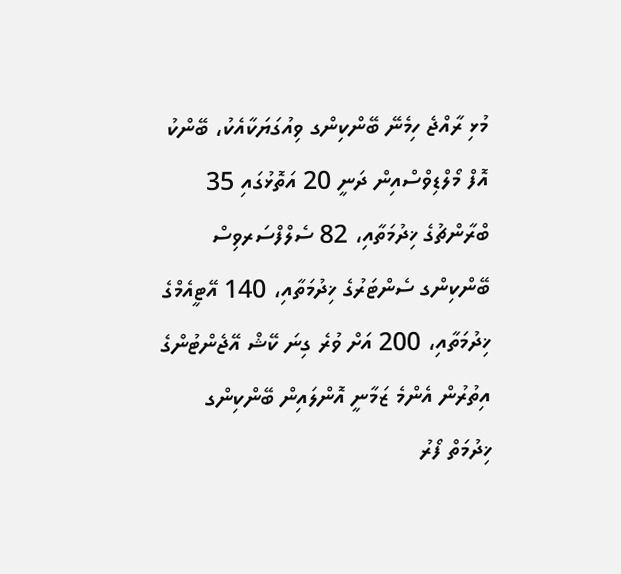މުޅި ރާއްޖެ ހިމެނޭ ބޭންކިންގ ވިއުގަޔަކާއެކު، ބޭންކު އޮފް މޯލްޑިވްސްއިން ދަނީ 20 އަތޮޅުގައި 35 ބްރާންޗުގެ ޚިދުމަތާއި، 82 ސެލްފްސަރވިސް ބޭންކިންގ ސެންޓަރުގެ ޚިދުމަތާއި، 140 އޭޓީއެމްގެ ޚިދުމަތާއި، 200 އަށް ވުރެ ގިނަ ކޭޝް އޭޖެންޓުންގެ އިތުރުން އެންމެ ޒަމާނީ އޮންލައިން ބޭންކިންގ ޚިދުމަތް ފޯރު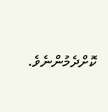ކޮށްދެމުންނެވެ.